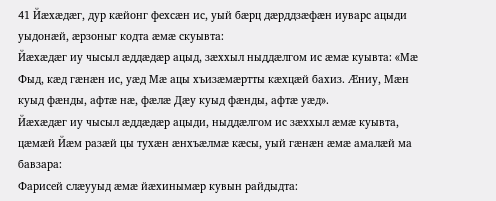41 Йӕхӕдӕг, дур кӕйонг фехсӕн ис, уый бӕрц дӕрддзӕфӕн иуварс ацыди уыдонӕй, ӕрзоныг кодта ӕмӕ скуывта:
Йӕхӕдӕг иу чысыл ӕддӕдӕр ацыд, зӕххыл ныддӕлгом ис ӕмӕ куывта: «Мӕ Фыд, кӕд гӕнӕн ис, уӕд Мӕ ацы хъизӕмӕртты кӕхцӕй бахиз. Ӕниу, Мӕн куыд фӕнды, афтӕ нӕ, фӕлӕ Дӕу куыд фӕнды, афтӕ уӕд».
Йӕхӕдӕг иу чысыл ӕддӕдӕр ацыди, ныддӕлгом ис зӕххыл ӕмӕ куывта, цӕмӕй Йӕм разӕй цы тухӕн ӕнхъӕлмӕ кӕсы, уый гӕнӕн ӕмӕ амалӕй ма бавзара:
Фарисей слӕууыд ӕмӕ йӕхинымӕр кувын райдыдта: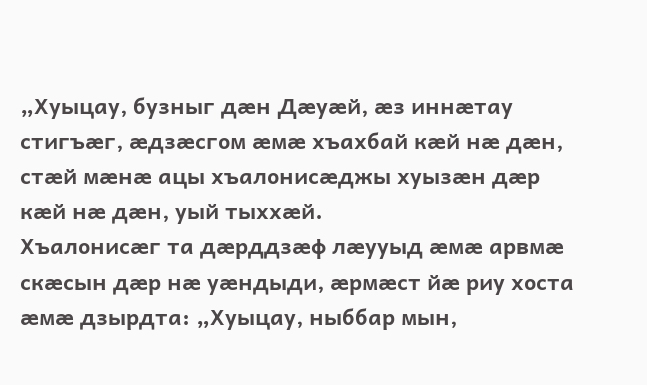„Хуыцау, бузныг дӕн Дӕуӕй, ӕз иннӕтау стигъӕг, ӕдзӕсгом ӕмӕ хъахбай кӕй нӕ дӕн, стӕй мӕнӕ ацы хъалонисӕджы хуызӕн дӕр кӕй нӕ дӕн, уый тыххӕй.
Хъалонисӕг та дӕрддзӕф лӕууыд ӕмӕ арвмӕ скӕсын дӕр нӕ уӕндыди, ӕрмӕст йӕ риу хоста ӕмӕ дзырдта: „Хуыцау, ныббар мын,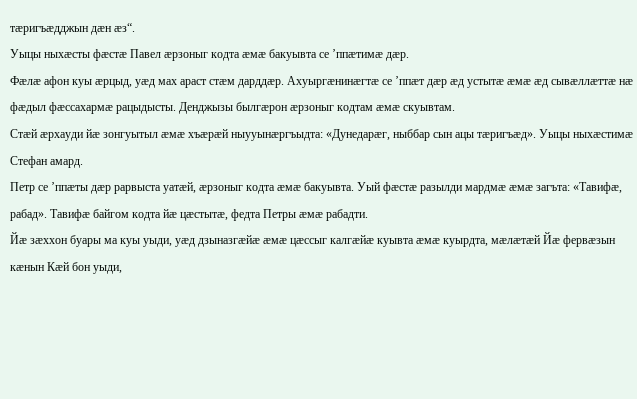тӕригъӕдджын дӕн ӕз“.
Уыцы ныхӕсты фӕстӕ Павел ӕрзоныг кодта ӕмӕ бакуывта се ’ппӕтимӕ дӕр.
Фӕлӕ афон куы ӕрцыд, уӕд мах араст стӕм дарддӕр. Ахуыргӕнинӕгтӕ се ’ппӕт дӕр ӕд устытӕ ӕмӕ ӕд сывӕллӕттӕ нӕ фӕдыл фӕссахармӕ рацыдысты. Денджызы былгӕрон ӕрзоныг кодтам ӕмӕ скуывтам.
Стӕй ӕрхауди йӕ зонгуытыл ӕмӕ хъӕрӕй ныууынӕргъыдта: «Дунедарӕг, ныббар сын ацы тӕригъӕд». Уыцы ныхӕстимӕ Стефан амард.
Петр се ’ппӕты дӕр рарвыста уатӕй, ӕрзоныг кодта ӕмӕ бакуывта. Уый фӕстӕ разылди мардмӕ ӕмӕ загъта: «Тавифӕ, рабад». Тавифӕ байгом кодта йӕ цӕстытӕ, федта Петры ӕмӕ рабадти.
Йӕ зӕххон буары ма куы уыди, уӕд дзыназгӕйӕ ӕмӕ цӕссыг калгӕйӕ куывта ӕмӕ куырдта, мӕлӕтӕй Йӕ фервӕзын кӕнын Кӕй бон уыди,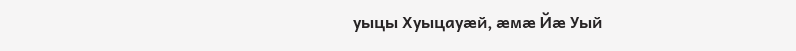уыцы Хуыцауӕй, ӕмӕ Йӕ Уый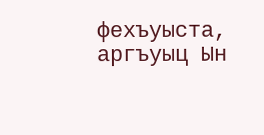фехъуыста, аргъуыц Ын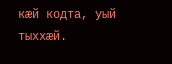кӕй кодта, уый тыххӕй.